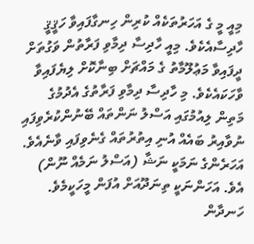މިއީ މީ ގެ އަހަރުތަކެއް ކުރިން ހިނގާފައިވާ ހަޤީޤީ ހާދިސާއެކެވެ. މިއީ ހާދިސާ ދިމާވި ފަރާތުން ވަގުތަށް ދީފައިވާ މަޢުލޫމާތު ގެ މައްޗަށް ބިނާކޮށް ލިޔެފައިވާ ވާހަކައެކެވެ. މި ހާދިސާ ދިމާވި ފަރާތުގެ އެދުމުގެ މަތިން ލިއުމުގައި އަސްލު ނަންތައް ބޭނުންކުރެވިފައި ނުވާއިރު ބައެއް އުނި އިތުރުތައް ގެނެވިފައި ވާނެއެވެ.
އަހަރެންގެ ނަމަކީ ނަޝާ (އަސްލު ނަމެއް ނޫން) އެވެ. އަހަންނަކީ ތިނަދޫއަށް އުފަން މީހަކީމެވެ. ހަނދާން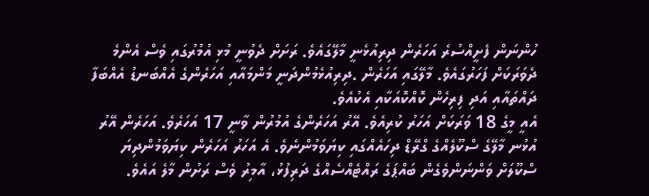ހުންނަން ފެށީއްސުރެ އަހަރެން ދިރިއުޅެނީ މާލޭގައެވެ. ރަށަށް ދެވުނީ މުޅި އުމުރުގައި ވެސް އެންމެ ދެވަރަކަށް ފަހަރުގައެވެ. މާލޭގައި އަހަރެން .ދިރިއުޅެމުންދަނީ މަންމައާއި އަހަރެންގެ އެއްބަނޑު އެއްބަފާ ދައްތައާއި އަދި ފިރިހެން ކޮއްކޮއަކާއި އެކުއެވެ.
އެއީ މީގެ 18 ވަރަކަށް އަހަރު ކުރިއެވެ. އޭރު އަހަރެންގެ އުމުރުން ވާނީ 17 އަހަރެވެ. އަހަރެން އޭރު އުޅުނ މާލޭގެ ސްކޫލެއްގެ ގްރޭޑް ދިހައެއްގައި ކިޔަވަމުންނެވެ. އެ އަހަރު އަހަރެން ކިޔަވަމުންދިޔަ ސްކޫލަށް ވަންނަންވެގެން ބައްޕަގެ ރައްޓެއްސެއްގެ ދަރިފުޅު، އާމިރު ވެސް ރަށުން މާލެ އައެވެ.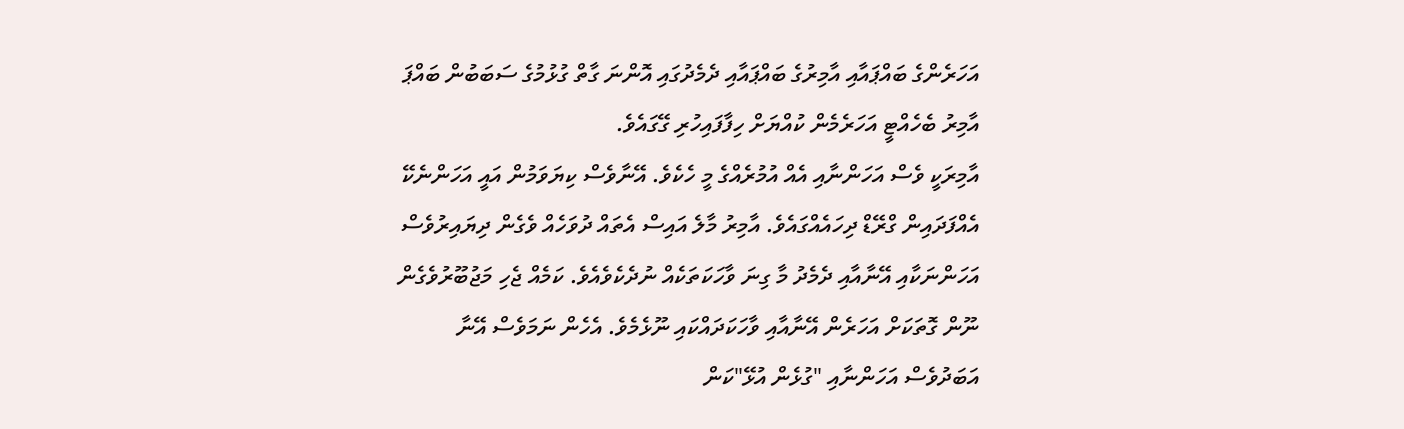އަހަރެންގެ ބައްޕައާއި އާމިރުގެ ބައްޕައާއި ދެމެދުގައި އޮންނަ ގާތް ގުޅުމުގެ ސަބަބުން ބައްޕަ އާމިރު ބެހެއްޓީ އަހަރެމެން ކުއްޔަށް ހިފާފައިހުރި ގޭގައެވެ.
އާމިރަކީ ވެސް އަހަންނާއި އެއް އުމުރެއްގެ މީ ހެކެވެ. އޭނާވެސް ކިޔަވަމުން އައީ އަހަންނެކޭ އެއްފަދައިން ގްރޭޑް ދިހައެއްގައެވެ. އާމިރު މާލެ އައިސް އެތައް ދުވަހެއް ވެގެން ދިޔައިރުވެސް އަހަންނަކާއި އޭނާއާއި ދެމެދު މާ ގިނަ ވާހަކަތަކެއް ނުދެކެވެއެވެ. ކަމެއް ޖެހި މަޖުބޫރުވެގެން ނޫން ގޮތަކަށް އަހަރެން އޭނާއާއި ވާހަކަދައްކައި ނޫޅެމެވެ. އެހެން ނަމަވެސް އޭނާ އަބަދުވެސް އަހަންނާއި "ގުޅެން އުޅޭ"ކަން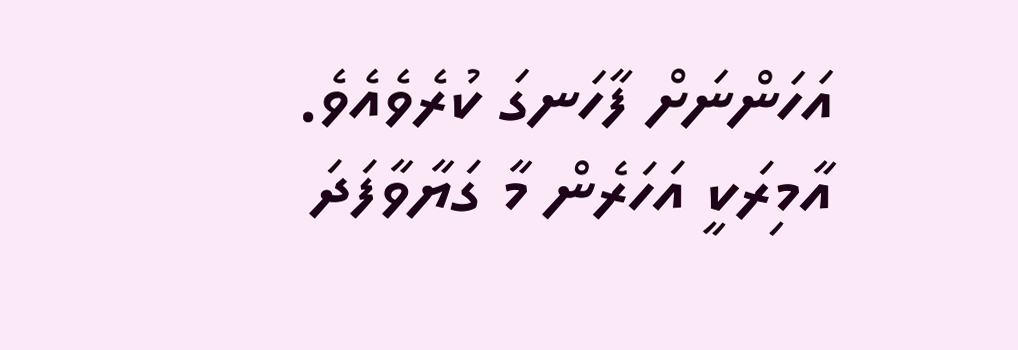އަހަންނަށް ފާހަނގަ ކުރެވެއެވެ.
އާމިރަކީ އަހަރެން މާ ގަޔާވާފަދަ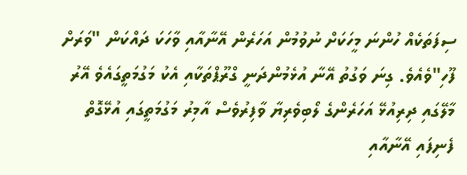ސިފަތަކެއް ހުންނަ މީހަކަށް ނުވުމުން އަހަރެން އޭނާއާއި ވާހަކަ ދައްކަން "ވަރަށް ފޫހި"ވެއެވެ. ގިނަ ވަގުތު އޭނާ އުޅެމުންދަނީ ގްރޫޕްތަކާއި އެކު މަގުމަތީގައެވެ އޭރު މާލޭގައި ދިރިއުޅޭ އަހަރެންގެ ލޯބިވެރިޔާ ވާފިރުވެސް އާމިރު މަގުމަތީގައި އުޅޭގޮތް ފެނިފައި އޭނާއާއި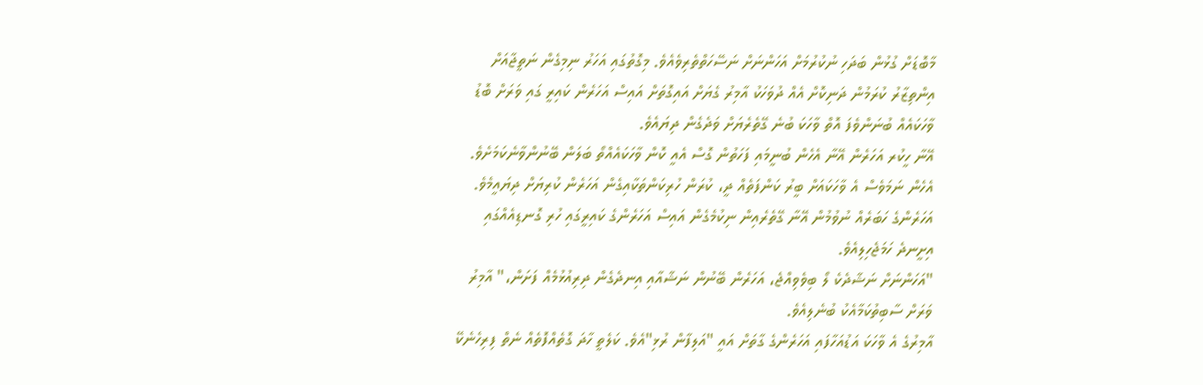މާބޮޑަށް ގުޅުން ބަދަހި ނުކުރުމަށް އަހަންނަށް ނަސޭހަތްތެރިވެއެވެ. މިގޮތުގައި އަހަރު ނިމިގެން ނަތީޖާއަށް އިންތިޒާރު ކުރަމުން ދަނިކޮށް އެއް ދުވަހަކު އާމިރު ގެޔަށް އައިގޮތަށް އައިސް އަހަރެން ކައިރީ ގައި ވަރަށް ބޮޑު ވާހަކައެއް ބުނަންވެފަ އޮތް ވާހަކަ ބުނެ ގޭތެރެޔަށް ވަދެގެން ދިޔައެވެ.
އޭނާ ހީކުރ އަހަރެން އޭނާ އެހެން ބުނީމައި ފަހަތުން ގޮސް އެއީ ކޮން ވާހަކައެއްތޯ ބަލަން ބޭނުންވާނެކަމަށެވެ. އެހެން ނަމަވެސް އެ ވާހަކައަށް ބީރު ކަންފަތެއް ދީ، ކުރަން ހުރިކަންތަކާއިގެން އަހަރެން ކުރިޔަށް ދިޔައީމެވެ. އަހަރެންގެ ހަބަރެއް ނުވުމުން އޭނާ ގޭތެރެއިން ނިކުމެގެން އައިސް އަހަރެންގެ ކައިރީގައި ހުރި ގޮނޑިއެއްގައި އިށީނދެ ހަމަޖެހިލިއެވެ.
"އަހަންނަށް ނަޝާދެކެ ލޯ ބިވެވިއްޖެ، އަހަރެން ބޭނުން ނަޝާއާއި އިނދެގެން ދިރިއުޅުމެއް ފަށަން،" އާމިރު ވަރަށް ސާބިތުކަމާއެކު ބުނެލިއެވެ.
އާމިރުގެ އެ ވާހަކަ އަޑުއަހާފައި އަހަރެންގެ ގާތަށް އައީ "އަލިފާން ރުޅި"އެވެ. ކަލެތީ ހާދަ ގޮތެއްފޮތެއް ނެތް ފިރިހެނެކޭ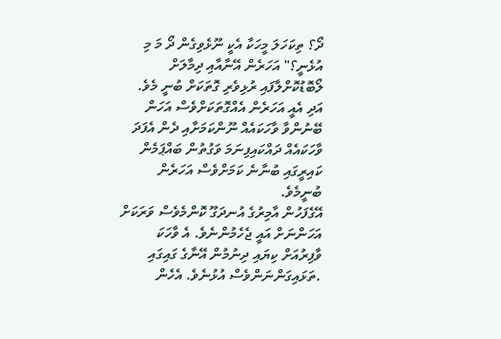ދޯ؟ ތިކަހަލަ މީހަކާ އެކީ ނޫޅެވިގެން ދޯ މަ މި އުޅެނީ؟" އަހަރެން އޭނާއާއި ދިމާލަށް ލޯބޮޑުކޮށްލާފައި ރުޅިވެރި ގޮތަކަށް ބުނީ މެވެ. އަދި އެއީ އަހަރެން އެއްގޮތަކަށްވެސް އަހަން ބޭނުންވާ ވާހަކައެއް ނޫންކަމަށާއި ދެން އެފަދަ ވާހަކައެއް ދައްކައިފިނަމަ ވަގުތުން ބައްޕަމެން ކައިރީގައި ބުނާނެ ކަމަށްވެސް އަހަރެން ބުނީމެވެ.
އޭގެފަހުން އާމިރުގެ އުނދަގޫ ކޮންމެވެސް ވަރަކަށް އަހަންނަށް އައީ ޖެހެމުންނެވެ. އެ ވާހަކަ ވާފިރުއަށް ކިޔައި ދިނުމުން އޭނާގެ ގައިގައި .ތަޅައިގަންނަންވެސް އުޅުނެވެ. އެހެން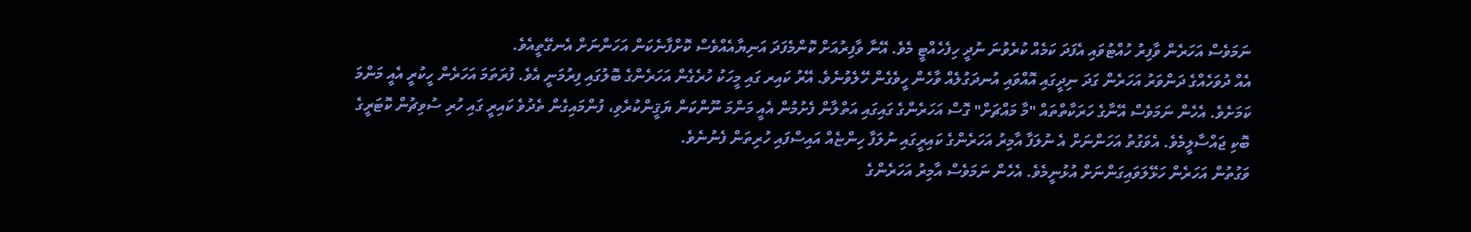ނަމަވެސް އަހަރެން ވާފިރު ހުއްޓުވައި އެފަދަ ކަމެއް ކުރެވުނަ ނުދީ ހިފެހެއްޓީ މެވެ. އޭނާ ވާފިރުއަށް ކޮންމެފަދަ އަނިޔާއެއްވެސް ކޮށްފާނެކަން އަހަންނަށް އެނގޭތީއެވެ.
އެއް ދުވަހެއްގެ ދަންވަރު އަހަރެން ގަދަ ނިދީގައި އޮއްވައި އުނދަގުލެއް ވާހެން ހީވެގެން ހޭލެވުނެވެ. އޭރު ކައިރ ގައި މީހަކު ހުރެގެން އަހަރެންގެ ބޮލުގައި ފިރުމަނީ އެވެ. ފުރަތަމަ އަހަރެން ހީކުރީ އެއީ މަންމަ ކަމަށެވެ. އެހެން ނަމަވެސް އޭނާގެ ހަރަކާތްތައް "މާ މައްޗަށް" ގޮސް އަހަރެންގެ ގައިގައި އަތްލާން ފެށުމުން އެއީ މަންމަ ނޫންކަން ޔަޤީންކުރެވި، ފުންމައިގެން ތެދުވެ ކައިރީ ގައި ހުރި ސުވިޗުން ކޮޓަރީގެ ބޮކި ޖައްސާލީމެވެ. އެވަގުތު އަހަންނަށް އެ ނުލަފާ އާމިރު އަހަރެންގެ ކައިރީގައި ނުލަފާ ހިންޏެއް އައިސްފައި ހުރިތަން ފެނުނެވެ.
ވަގުތުން އަހަރެން ހަޅޭލަވައިގަންނަށް އުޅުނީމެވެ. އެހެން ނަމަވެސް އާމިރު އަހަރެންގެ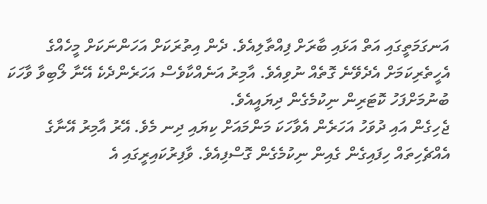އަނގަމަތީގައި އަތް އަޅައި ބާރަށް ފިއްތާލިއެވެ. ދެން އިތުރަކަށް އަހަންނަކަށް މީހެއްގެ އެހީތެރިކަމަށް އެދެވޭނެ ގޮތެއް ނުވިއެވެ. އާމިރު އަނެއްކާވެސް އަހަރެންދެކެ އޭނާ ލޯބިވާ ވާހަކަ ބުނުމަށްފަހު ކޮޓަރިން ނިކުމެގެން ދިޔައީއެވެ.
ޖެހިގެން އައި ދުވަހު އަހަރެން އެވާހަކަ މަންމައަށް ކިޔައި ދިނ މެވެ. އޭރު އާމިރު އޭނާގެ އެއްޗެހިތައް ހިފައިގެން ގެއިން ނިކުމެގެން ގޮސްފިއެވެ. ވާފިރުކައިރީގައި އެ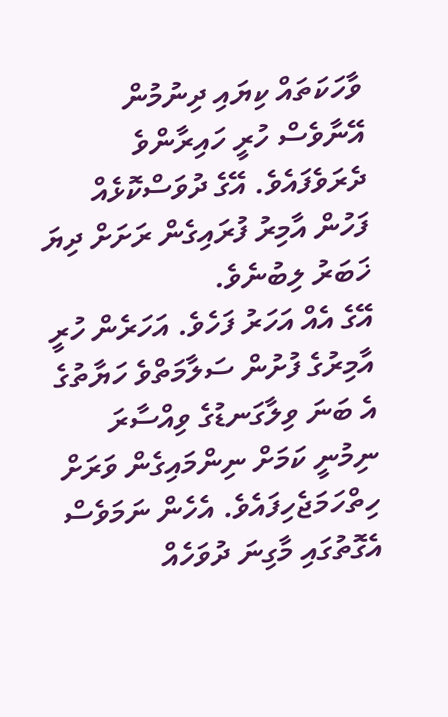ވާހަކަތައް ކިޔައި ދިނުމުން އޭނާވެސް ހުރީ ހައިރާންވެ ދެރަވެފައެވެ. އޭގެ ދުވަސްކޮޅެއް ފަހުން އާމިރު ފުރައިގެން ރަށަށް ދިޔަ ޚަބަރު ލިބުނެވެ.
އޭގެ އެއް އަހަރު ފަހެވެ. އަހަރެން ހުރީ އާމިރުގެ ފުށުން ސަލާމަތްވެ ހަޔާތުގެ އެ ބަނަ ވިލާގަނޑުގެ ވިއްސާރަ ނިމުނީ ކަމަށް ނިންމައިގެން ވަރަށް ހިތްހަމަޖެހިފައެވެ. އެހެން ނަމަވެސް އެގޮތުގައި މާގިނަ ދުވަހެއް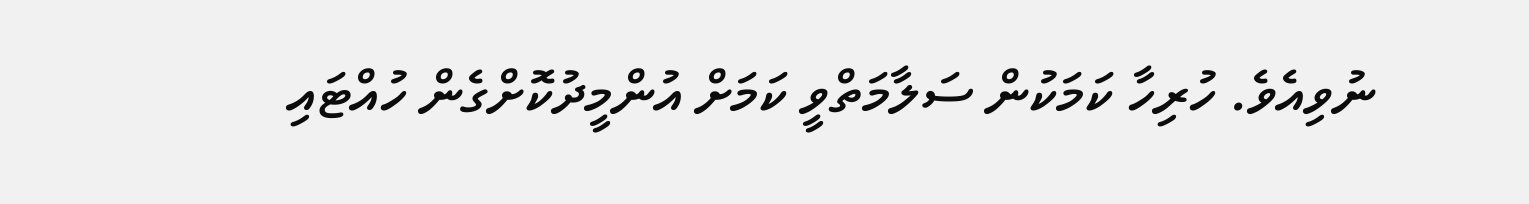ނުވިއެވެ. ހުރިހާ ކަމަކުން ސަލާމަތްވީ ކަމަށް އުންމީދުކޮށްގެން ހުއްޓައި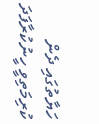ހަޔާތުގައި ދެން ކުރިމަތިވީ ހީނުކުރާފަދަ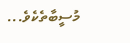މުސީބާތެކެވެ...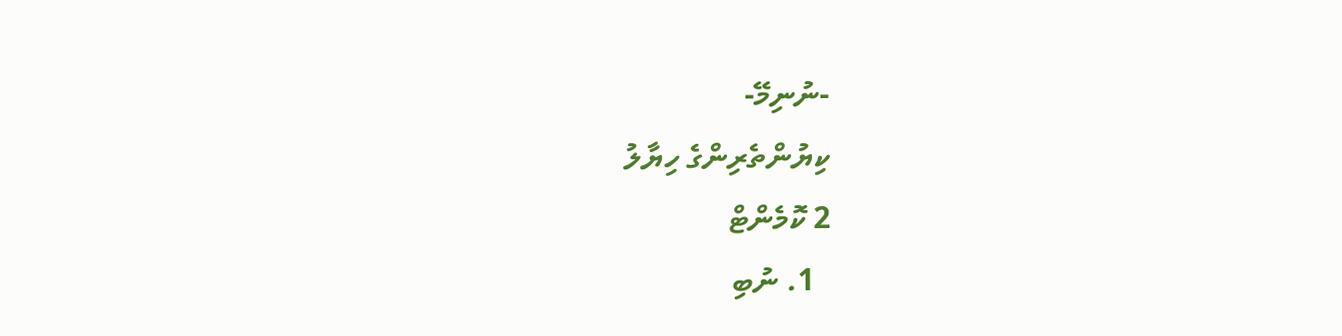-ނުނިމޭ-
ކިޔުންތެރިންގެ ހިޔާލު
2 ކޮމެންޓް
  1. ނުބި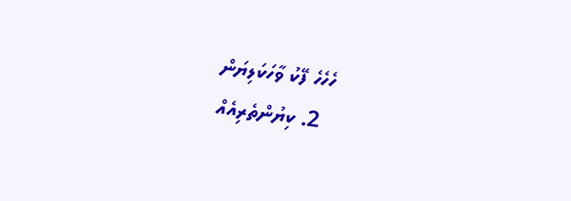ހެހެހެ ފޭކު ވާހަކަލިޔަން
  2. ކިޔުންތެރިއެއް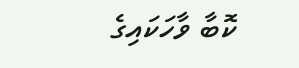ކޮބާ ވާހަކައިގެ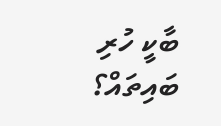ބާކީ ހުރި ބައިތައް؟